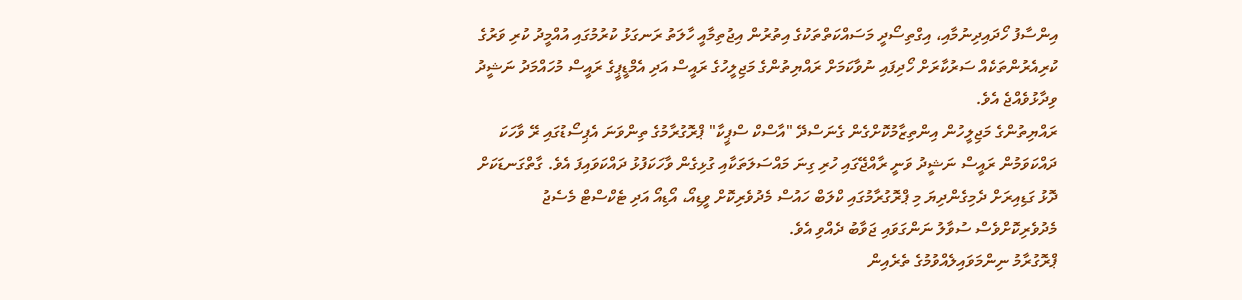އިންސާފު ހޯދައިދިނުމާއި، އިގްތިސޯދީ މަސައްކަތްތަކުގެ އިތުރުން އިޖުތިމާއީ ހާލަތު ރަނގަޅު ކުރުމުގައި އުއްމީދު ކުރި ވަރުގެ ކުރިއެރުންތަކެއް ސަރުކާރަށް ހޯދިފައި ނުވާކަމަށް ރައްޔިތުންގެ މަޖިލީހުގެ ރައީސް އަދި އެމްޑީޕީގެ ރައީސް މުހައްމަދު ނަޝީދު ވިދާޅުވެއްޖެ އެވެ.
ރައްޔިތުންގެ މަޖިލީހުން އިންތިޒާމުކޮށްގެން ގެނަސްދޭ "އާސްކް ސްޕީކާ" ޕްރޮގުރާމުގެ ތިންވަނަ އެޕިސޯޑުގައި ރޭ ވާހަކަ ދައްކަވަމުން ރައީސް ނަޝީދު ވަނީ ރާއްޖޭގައި ހުރި ގިނަ މައްސަލަތަކާއި ގުޅިގެން ވާހަކަފުޅު ދައްކަވައިފަ އެވެ. ގާތްގަނޑަކަށް ދޮޅު ގަޑިއިރަށް ދެމިގެންދިޔަ މި ޕްރޮގުރާމުގައި ކްލަބް ހައުސް މެދުވެރިކޮށް ވީޑިއޯ، އޯޑިއޯ އަދި ޓެކްސްޓް މެސެޖު މެދުވެރިކޮށްވެސް ސުވާލު ނަންގަވައި ޖަވާބު ދެއްވި އެވެ.
ޕްރޮގުރާމު ނިންމަވައިލެއްވުމުގެ ތެރެއިން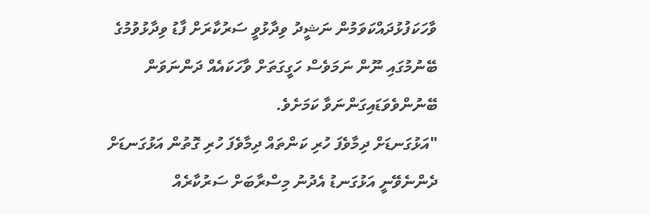ވާހަކަފުޅުދައްކަވަމުން ނަޝީދު ވިދާޅުވީ ސަރުކާރަށް ފާޑު ވިދާޅުވުމުގެ ބޭނުމުގައި ނޫން ނަމަވެސް ހަގީގަތަށް ވާހަކައެއް ދަންނަވަން ބޭނުންވެވަޑައިގަންނަވާ ކަމަށެވެ.
"އަޅުގަނޑަށް ދިމާވެފަ ހުރި ކަންތައް ދިމާވެފަ ހުރި ގޮތުން އަޅުގަނޑަށް ދެންނެވޭނީ އަޅުގަނޑު އެދުނު މިސްރާބަށް ސަރުކާރެއް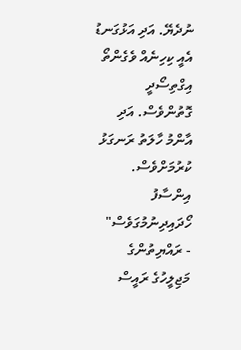ނުދެޔޭ. އަދި އަޅުގަނޑު އެއީ ކިހިނެއް ވެގެންތޯ އިގްތިސޯދީ ގޮތުންވެސް. އަދި އާންމު ހާލަތު ރަނގަޅު ކުރުމަށްވެސް. އިންސާފު ހޯދައިދިނުމުގަވެސް"
- ރައްޔިތުންގެ މަޖިލީހުގެ ރައީސް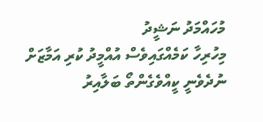މުހައްމަދު ނަޝީދު
މިހުރިހާ ކަމެއްގައިވެސް އުއްމީދު ކުރި އަމާޒަށް ނުދެވެނީ ކީއްވެގެންތޯ ބަލާއިރު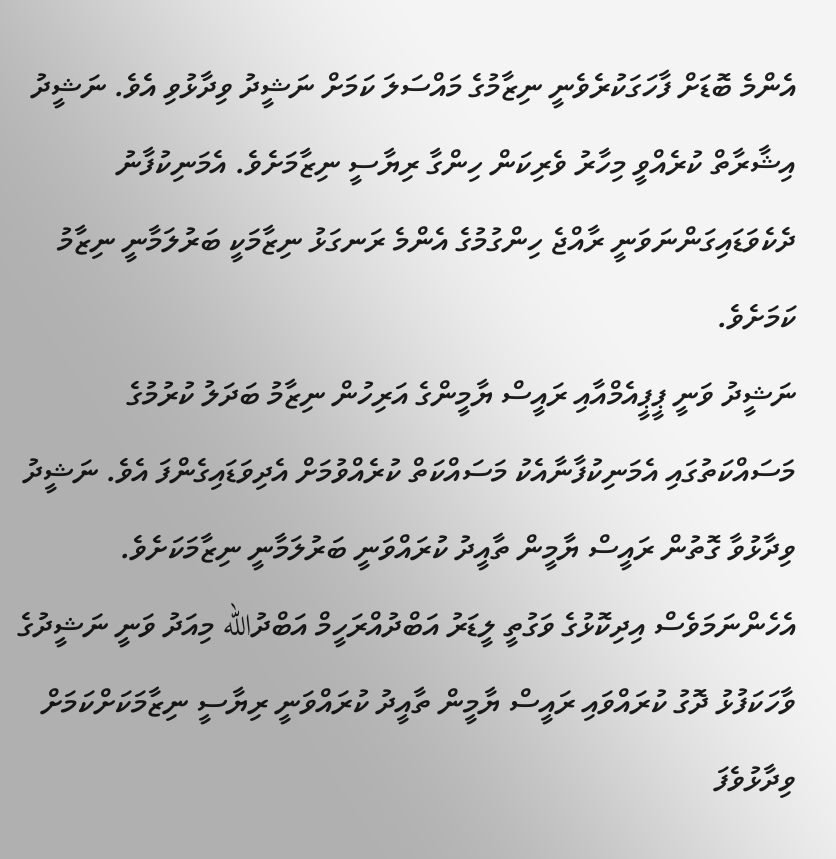އެންމެ ބޮޑަށް ފާހަގަކުރެވެނީ ނިޒާމުގެ މައްސަލަ ކަމަށް ނަޝީދު ވިދާޅުވި އެވެ. ނަޝީދު އިޝާރާތް ކުރެއްވީ މިހާރު ވެރިކަން ހިންގާ ރިޔާސީ ނިޒާމަށެވެ. އެމަނިކުފާނު ދެކެވަޑައިގަންނަވަނީ ރާއްޖެ ހިންގުމުގެ އެންމެ ރަނގަޅު ނިޒާމަކީ ބަރުލަމާނީ ނިޒާމު ކަމަށެވެ.
ނަޝީދު ވަނީ ޕީޕީއެމްއާއި ރައީސް ޔާމީންގެ އަރިހުން ނިޒާމު ބަދަލު ކުރުމުގެ މަސައްކަތުގައި އެމަނިކުފާނާއެކު މަސައްކަތް ކުރެއްވުމަށް އެދިވަޑައިގެންފަ އެވެ. ނަޝީދު ވިދާޅުވާ ގޮތުން ރައީސް ޔާމީން ތާއީދު ކުރައްވަނީ ބަރުލަމާނީ ނިޒާމަކަށެވެ.
އެހެންނަމަވެސް އިދިކޮޅުގެ ވަގުތީ ލީޑަރު އަބްދުއްރަހީމް އަބްދުالله މިއަދު ވަނީ ނަޝީދުގެ ވާހަކަފުޅު ދޮގު ކުރައްވައި ރައީސް ޔާމީން ތާއީދު ކުރައްވަނީ ރިޔާސީ ނިޒާމަކަށްކަމަށް ވިދާޅުވެފަ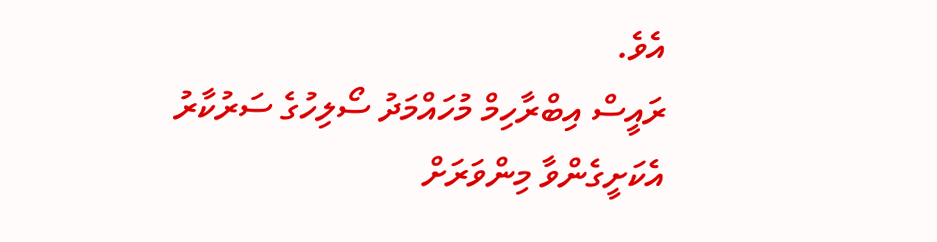އެވެ.
ރައީސް އިބްރާހިމް މުހައްމަދު ސޯލިހުގެ ސަރުކާރު އެކަށީގެންވާ މިންވަރަށް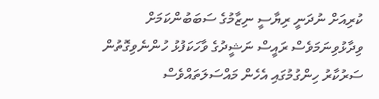ކުރިއަށް ނުދަނީ ރިޔާސީ ނިޒާމުގެ ސަބަބުންކަމަށް ވިދާޅުވިނަމަވެސް ރައީސް ނަޝީދުގެ ވާހަކަފުޅު ހުންނެވިގޮތުން ސަރުކާރު ހިންގުމުގައި އެހެން މައްސަލަތައްވެސް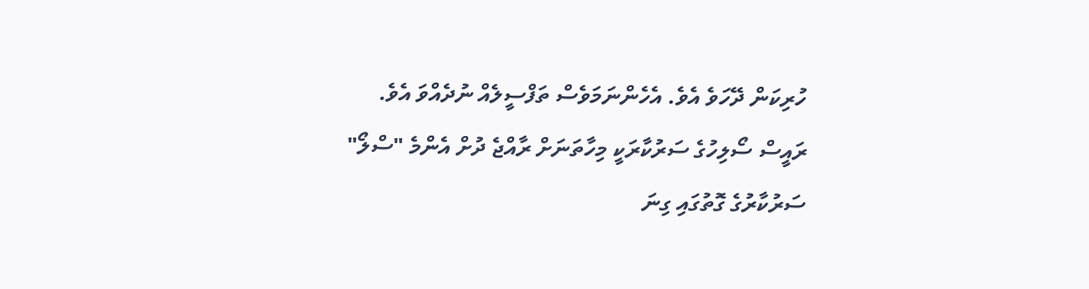ހުރިކަން ދޭހަވެ އެވެ. އެހެންނަމަވެސް ތަފްސީލެއް ނުދެއްވަ އެވެ.
ރައީސް ސޯލިހުގެ ސަރުކާރަކީ މިހާތަނަށް ރާއްޖެ ދުށް އެންމެ "ސްލޯ" ސަރުކާރުގެ ގޮތުގައި ގިނަ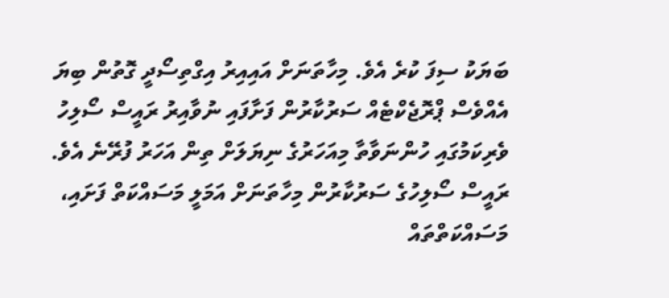ބަޔަކު ސިފަ ކުރެ އެވެ. މިހާތަނަށް އައިއިރު އިގްތިސޯދީ ގޮތުން ބިޔަ އެއްވެސް ޕްރޮޖެކްޓެއް ސަރުކާރުން ފަށާފައި ނުވާއިރު ރައީސް ސޯލިހު ވެރިކަމުގައި ހުންނަވާތާ މިއަހަރުގެ ނިޔަލަށް ތިން އަހަރު ފުރޭނެ އެވެ. ރައީސް ސޯލިހުގެ ސަރުކާރުން މިހާތަނަށް އަމަލީ މަސައްކަތް ފަށައި، މަސައްކަތްތައް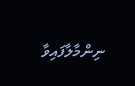ނިންމާލާފައިވާ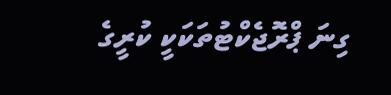ގިނަ ޕްރޮޖެކްޓުތަކަކީ ކުރީގެ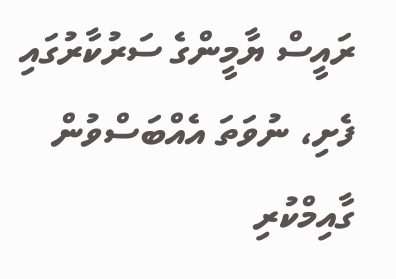ރައީސް ޔާމީންގެ ސަރުކާރުގައި ފެށި، ނުވަތަ އެއްބަސްވުން ގާއިމްކުރި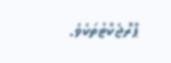ޕްރޮޖެކްޓުތަކެވެ.